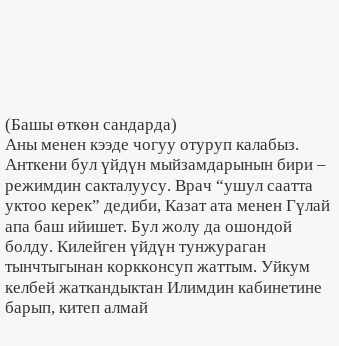(Башы өткөн сандарда)
Аны менен кээде чогуу отуруп калабыз. Анткени бул үйдүн мыйзамдарынын бири – режимдин сакталуусу. Врач “ушул саатта уктоо керек” дедиби, Казат ата менен Гүлай апа баш ийишет. Бул жолу да ошондой болду. Килейген үйдүн тунжураган тынчтыгынан коркконсуп жаттым. Уйкум келбей жаткандыктан Илимдин кабинетине барып, китеп алмай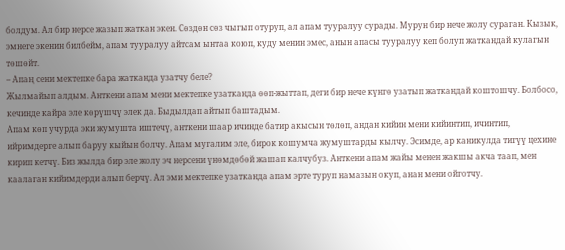болдум. Ал бир нерсе жазып жаткан экен. Сөздөн сөз чыгып отуруп, ал апам тууралуу сурады. Мурун бир нече жолу сураган. Кызык, эмнеге экенин билбейм, апам тууралуу айтсам ынтаа коюп, куду менин эмес, анын апасы тууралуу кеп болуп жаткандай кулагын төшөйт.
– Апаң сени мектепке бара жатканда узатчу беле?
Жылмайып алдым. Анткени апам мени мектепке узатканда өөп-жыттап, деги бир нече күнгө узатып жаткандай коштошчу. Болбосо, кечинде кайра эле көрүшчү элек да. Быдылдап айтып баштадым.
Апам көп учурда эки жумушта иштечү, анткени шаар ичинде батир акысын төлөп, андан кийин мени кийинтип, ичинтип, ийримдерге алып баруу кыйын болчу. Апам мугалим эле, бирок кошумча жумуштарды кылчу. Эсимде, ар каникулда тигүү цехине кирип кетчү. Биз жылда бир эле жолу эч нерсени үнөмдөбөй жашап калчубуз. Анткени апам жайы менен жакшы акча таап, мен каалаган кийимдерди алып берчү. Ал эми мектепке узатканда апам эрте туруп намазын окуп, анан мени ойготчу.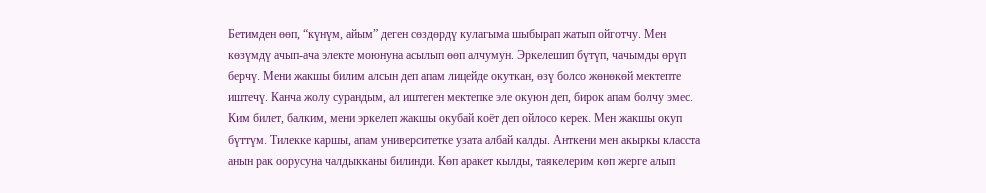Бетимден өөп, “күнүм, айым” деген сөздөрдү кулагыма шыбырап жатып ойготчу. Мен көзүмдү ачып-ача электе моюнуна асылып өөп алчумун. Эркелешип бүтүп, чачымды өрүп берчү. Мени жакшы билим алсын деп апам лицейде окуткан, өзү болсо жөнөкөй мектепте иштечү. Канча жолу сурандым, ал иштеген мектепке эле окуюн деп, бирок апам болчу эмес. Ким билет, балким, мени эркелеп жакшы окубай коёт деп ойлосо керек. Мен жакшы окуп бүттүм. Тилекке каршы, апам университетке узата албай калды. Анткени мен акыркы класста анын рак оорусуна чалдыкканы билинди. Көп аракет кылды, таякелерим көп жерге алып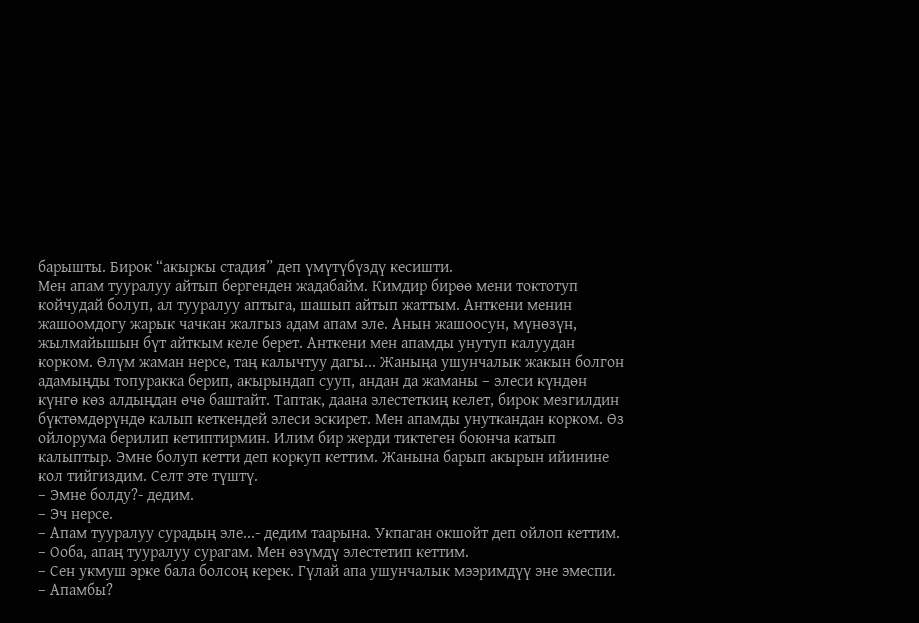барышты. Бирок “акыркы стадия” деп үмүтүбүздү кесишти.
Мен апам тууралуу айтып бергенден жадабайм. Кимдир бирөө мени токтотуп койчудай болуп, ал тууралуу аптыга, шашып айтып жаттым. Анткени менин жашоомдогу жарык чачкан жалгыз адам апам эле. Анын жашоосун, мүнөзүн, жылмайышын бүт айткым келе берет. Анткени мен апамды унутуп калуудан корком. Өлүм жаман нерсе, таң калычтуу дагы... Жаныңа ушунчалык жакын болгон адамыңды топуракка берип, акырындап сууп, андан да жаманы – элеси күндөн күнгө көз алдыңдан өчө баштайт. Таптак, даана элестеткиң келет, бирок мезгилдин бүктөмдөрүндө калып кеткендей элеси эскирет. Мен апамды унуткандан корком. Өз ойлорума берилип кетиптирмин. Илим бир жерди тиктеген боюнча катып калыптыр. Эмне болуп кетти деп коркуп кеттим. Жанына барып акырын ийинине кол тийгиздим. Селт эте түштү.
– Эмне болду?- дедим.
– Эч нерсе.
– Апам тууралуу сурадың эле...- дедим таарына. Укпаган окшойт деп ойлоп кеттим.
– Ооба, апаң тууралуу сурагам. Мен өзүмдү элестетип кеттим.
– Сен укмуш эрке бала болсоң керек. Гүлай апа ушунчалык мээримдүү эне эмеспи.
– Апамбы?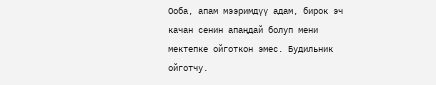Ооба, апам мээримдүү адам, бирок эч качан сенин апаңдай болуп мени мектепке ойготкон эмес. Будильник ойготчу.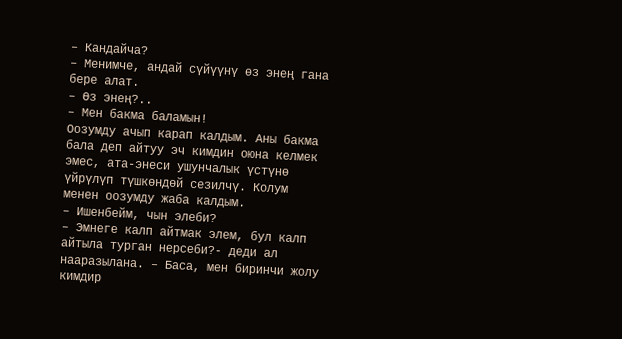– Кандайча?
– Менимче, андай сүйүүнү өз энең гана бере алат.
– Өз энең?..
– Мен бакма баламын!
Оозумду ачып карап калдым. Аны бакма бала деп айтуу эч кимдин оюна келмек эмес, ата-энеси ушунчалык үстүнө үйрүлүп түшкөндөй сезилчү. Колум менен оозумду жаба калдым.
– Ишенбейм, чын элеби?
– Эмнеге калп айтмак элем, бул калп айтыла турган нерсеби?- деди ал нааразылана. – Баса, мен биринчи жолу кимдир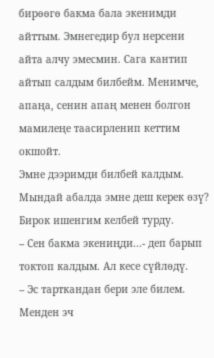бирөөгө бакма бала экенимди айттым. Эмнегедир бул нерсени айта алчу эмесмин. Сага кантип айтып салдым билбейм. Менимче, апаңа, сенин апаң менен болгон мамилеңе таасирленип кеттим окшойт.
Эмне дээримди билбей калдым. Мындай абалда эмне деш керек өзү? Бирок ишенгим келбей турду.
– Сен бакма экениңди...- деп барып токтоп калдым. Ал кесе сүйлөдү.
– Эс тарткандан бери эле билем. Менден эч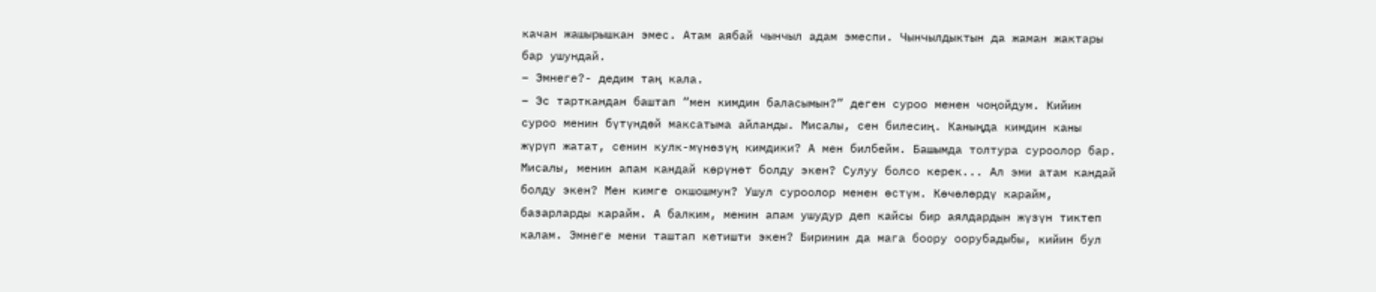качан жашырышкан эмес. Атам аябай чынчыл адам эмеспи. Чынчылдыктын да жаман жактары бар ушундай.
– Эмнеге?- дедим таң кала.
– Эс тарткандан баштап “мен кимдин баласымын?” деген суроо менен чоңойдум. Кийин суроо менин бүтүндөй максатыма айланды. Мисалы, сен билесиң. Каныңда кимдин каны жүрүп жатат, сенин кулк-мүнөзүң кимдики? А мен билбейм. Башымда толтура суроолор бар. Мисалы, менин апам кандай көрүнөт болду экен? Сулуу болсо керек... Ал эми атам кандай болду экен? Мен кимге окшошмун? Ушул суроолор менен өстүм. Көчөлөрдү карайм, базарларды карайм. А балким, менин апам ушудур деп кайсы бир аялдардын жүзүн тиктеп калам. Эмнеге мени таштап кетишти экен? Биринин да мага боору оорубадыбы, кийин бул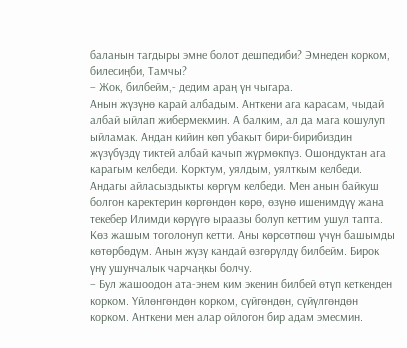баланын тагдыры эмне болот дешпедиби? Эмнеден корком, билесиңби, Тамчы?
– Жок, билбейм,- дедим араң үн чыгара.
Анын жүзүнө карай албадым. Анткени ага карасам, чыдай албай ыйлап жибермекмин. А балким, ал да мага кошулуп ыйламак. Андан кийин көп убакыт бири-бирибиздин жүзүбүздү тиктей албай качып жүрмөкпүз. Ошондуктан ага карагым келбеди. Корктум, уялдым, уялткым келбеди. Андагы айласыздыкты көргүм келбеди. Мен анын байкуш болгон каректерин көргөндөн көрө, өзүнө ишенимдүү жана текебер Илимди көрүүгө ыраазы болуп кеттим ушул тапта. Көз жашым тоголонуп кетти. Аны көрсөтпөш үчүн башымды көтөрбөдүм. Анын жүзү кандай өзгөрүлдү билбейм. Бирок үнү ушунчалык чарчаңкы болчу.
– Бул жашоодон ата-энем ким экенин билбей өтүп кеткенден корком. Үйлөнгөндөн корком, сүйгөндөн, сүйүлгөндөн корком. Анткени мен алар ойлогон бир адам эмесмин.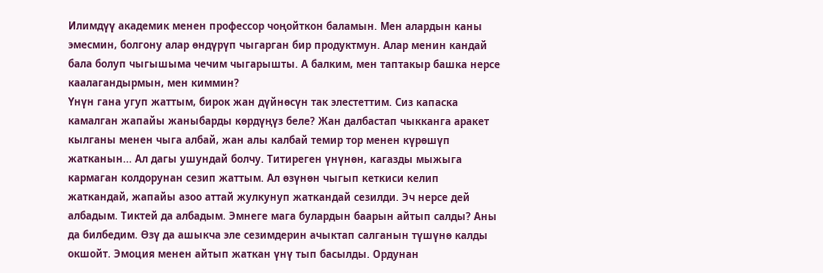Илимдүү академик менен профессор чоңойткон баламын. Мен алардын каны эмесмин, болгону алар өндүрүп чыгарган бир продуктмун. Алар менин кандай бала болуп чыгышыма чечим чыгарышты. А балким, мен таптакыр башка нерсе каалагандырмын, мен киммин?
Үнүн гана угуп жаттым, бирок жан дүйнөсүн так элестеттим. Сиз капаска камалган жапайы жаныбарды көрдүңүз беле? Жан далбастап чыкканга аракет кылганы менен чыга албай, жан алы калбай темир тор менен күрөшүп жатканын... Ал дагы ушундай болчу. Титиреген үнүнөн, кагазды мыжыга кармаган колдорунан сезип жаттым. Ал өзүнөн чыгып кеткиси келип жаткандай, жапайы азоо аттай жулкунуп жаткандай сезилди. Эч нерсе дей албадым. Тиктей да албадым. Эмнеге мага булардын баарын айтып салды? Аны да билбедим. Өзү да ашыкча эле сезимдерин ачыктап салганын түшүнө калды окшойт. Эмоция менен айтып жаткан үнү тып басылды. Ордунан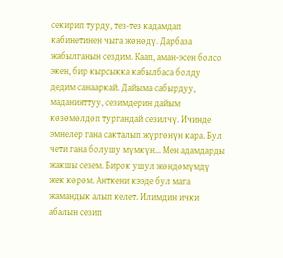секирип турду, тез-тез кадамдап кабинетинен чыга жөнөдү. Дарбаза жабылганын сездим. Каап, аман-эсен болсо экен, бир кырсыкка кабылбаса болду дедим санааркай. Дайыма сабырдуу, маданияттуу, сезимдерин дайым көзөмөлдөп тургандай сезилчү. Ичинде эмнелер гана сакталып жүргөнүн кара. Бул чети гана болушу мүмкүн... Мен адамдарды жакшы сезем. Бирок ушул жөндөмүмдү жек көрөм. Анткени кээде бул мага жамандык алып келет. Илимдин ички абалын сезип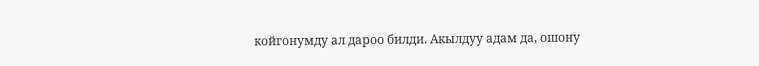койгонумду ал дароо билди. Акылдуу адам да, ошону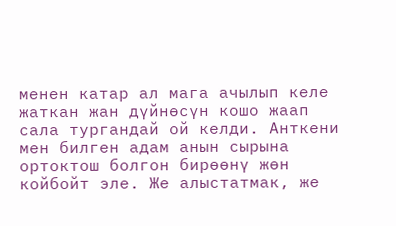менен катар ал мага ачылып келе жаткан жан дүйнөсүн кошо жаап сала тургандай ой келди. Анткени мен билген адам анын сырына ортоктош болгон бирөөнү жөн койбойт эле. Же алыстатмак, же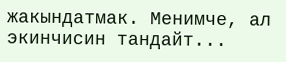жакындатмак. Менимче, ал экинчисин тандайт...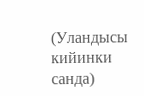(Уландысы кийинки санда)